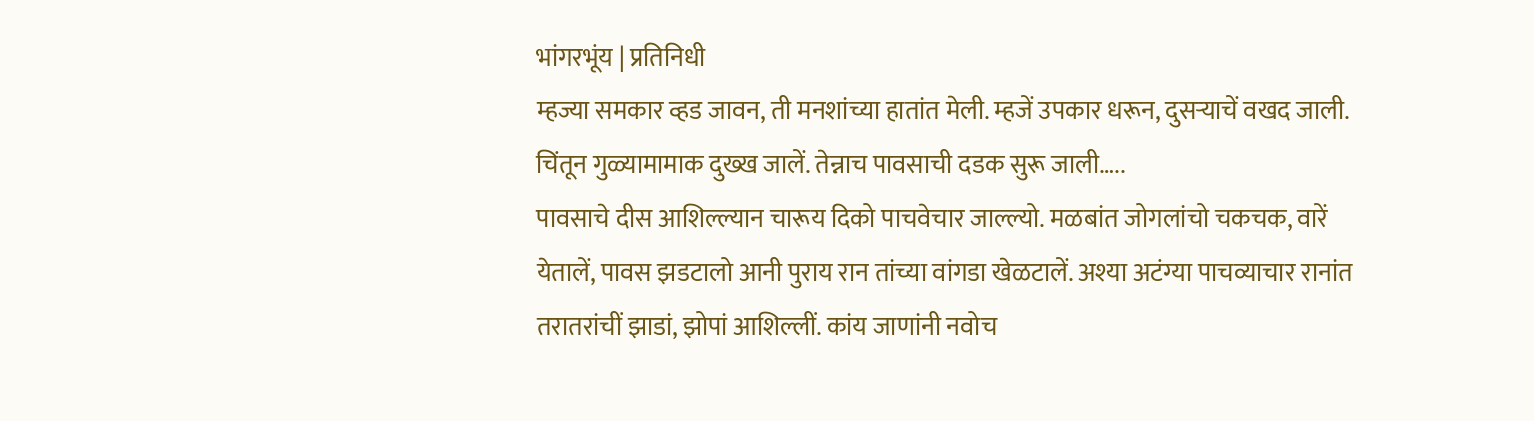भांगरभूंय | प्रतिनिधी
म्हज्या समकार व्हड जावन, ती मनशांच्या हातांत मेली. म्हजें उपकार धरून, दुसऱ्याचें वखद जाली. चिंतून गुळ्यामामाक दुख्ख जालें. तेन्नाच पावसाची दडक सुरू जाली…..
पावसाचे दीस आशिल्ल्यान चारूय दिको पाचवेचार जाल्ल्यो. मळबांत जोगलांचो चकचक, वारें येतालें, पावस झडटालो आनी पुराय रान तांच्या वांगडा खेळटालें. अश्या अटंग्या पाचव्याचार रानांत तरातरांचीं झाडां, झोपां आशिल्लीं. कांय जाणांनी नवोच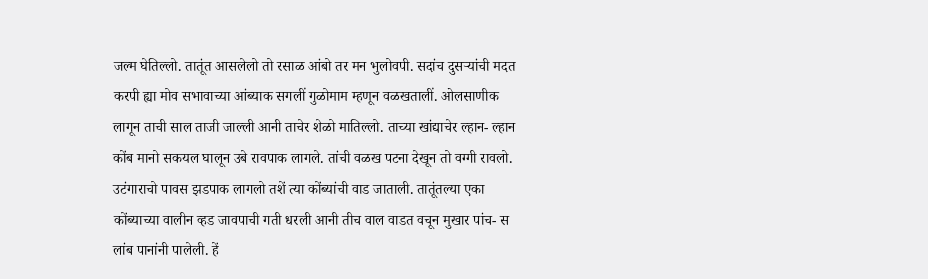जल्म घेतिल्लो. तातूंत आसलेलो तो रसाळ आंबो तर मन भुलोवपी. सदांच दुसऱ्यांची मदत करपी ह्या मोव सभावाच्या आंब्याक सगलीं गुळोमाम म्हणून वळखतालीं. ओलसाणीक लागून ताची साल ताजी जाल्ली आनी ताचेर शेळो मातिल्लो. ताच्या खांद्याचेर ल्हान- ल्हान कोंब मानो सकयल घालून उबे रावपाक लागले. तांची वळख पटना देखून तो वग्गी रावलो.
उटंगाराचो पावस झडपाक लागलो तशें त्या कोंब्यांची वाड जाताली. तातूंतल्या एका कोंब्याच्या वालीन व्हड जावपाची गती धरली आनी तीच वाल वाडत वचून मुखार पांच- स लांब पानांनी पालेली. हें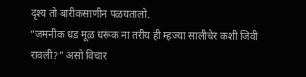दृश्य तो बारीकसाणीन पळयतालो.
“जमनीक धड मूळ धरूंक ना तरीय ही म्हज्या सालीचेर कशी जिवी रावली?” असो विचार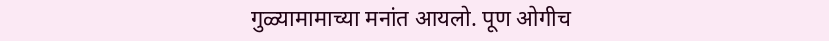गुळ्यामामाच्या मनांत आयलो. पूण ओगीच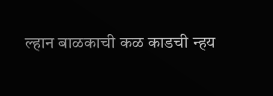ल्हान बाळकाची कळ काडची न्हय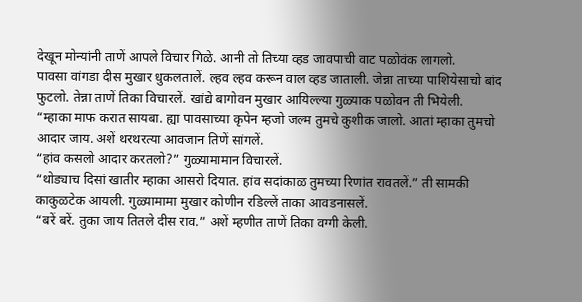देखून मोन्यांनी ताणें आपले विचार गिळे. आनी तो तिच्या व्हड जावपाची वाट पळोवंक लागलो.
पावसा वांगडा दीस मुखार धुकलतालें. ल्हव ल्हव करून वाल व्हड जाताली. जेन्ना ताच्या पाशियेसाचो बांद फुटलो. तेन्ना ताणें तिका विचारलें. खांद्ये बागोवन मुखार आयिल्ल्या गुळ्याक पळोवन ती भियेली.
“म्हाका माफ करात सायबा. ह्या पावसाच्या कृपेन म्हजो जल्म तुमचे कुशीक जालो. आतां म्हाका तुमचो आदार जाय. अशें थरथरत्या आवजान तिणें सांगलें.
“हांव कसलो आदार करतलो?” गुळ्यामामान विचारलें.
“थोड्याच दिसां खातीर म्हाका आसरो दियात. हांव सदांकाळ तुमच्या रिणांत रावतलें.” ती सामकी काकुळटेक आयली. गुळ्यामामा मुखार कोणीन रडिल्लें ताका आवडनासलें.
“बरें बरें. तुका जाय तितले दीस राव.” अशें म्हणीत ताणें तिका वग्गी केली.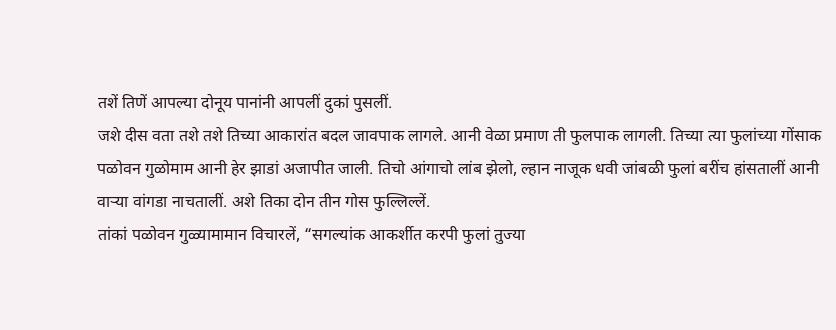तशें तिणें आपल्या दोनूय पानांनी आपलीं दुकां पुसलीं.
जशे दीस वता तशे तशे तिच्या आकारांत बदल जावपाक लागले. आनी वेळा प्रमाण ती फुलपाक लागली. तिच्या त्या फुलांच्या गोंसाक पळोवन गुळोमाम आनी हेर झाडां अजापीत जाली. तिचो आंगाचो लांब झेलो, ल्हान नाजूक धवी जांबळी फुलां बरींच हांसतालीं आनी वाऱ्या वांगडा नाचतालीं. अशे तिका दोन तीन गोस फुल्लिल्लें.
तांकां पळोवन गुळ्यामामान विचारलें, “सगल्यांक आकर्शीत करपी फुलां तुज्या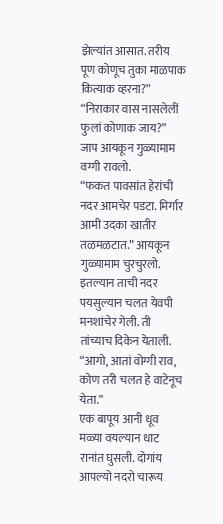झेल्यांत आसात. तरीय पूण कोणूच तुका माळपाक कित्याक व्हरना?”
“निराकार वास नासलेलीं फुलां कोणाक जाय?” जाप आयकून गुळ्यामाम वग्गी रावलो.
“फकत पावसांत हेरांची नदर आमचेर पडटा. मिर्गार आमी उदका खातीर तळमळटात.” आयकून गुळ्यामाम चुरचुरलो. इतल्यान ताची नदर पयसुल्यान चलत येवपी मनशांचेर गेली. ती तांच्याच दिकेन येताली.
“आगो, आतां वोग्गी राव, कोण तरी चलत हे वाटेनूच येता.”
एक बापूय आनी धूव मळ्या वयल्यान धाट रानांत घुसली. दोगांय आपल्यो नदरो चारूय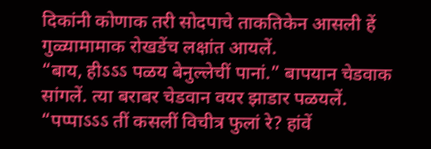दिकांनी कोणाक तरी सोदपाचे ताकतिकेन आसली हें गुळ्यामामाक रोखडेंच लक्षांत आयलें.
“बाय, हीऽऽऽ पळय बेनुल्लेचीं पानां.” बापयान चेडवाक सांगलें. त्या बराबर चेडवान वयर झाडार पळयलें.
“पप्पाऽऽऽ तीं कसलीं विचीत्र फुलां रे? हांवें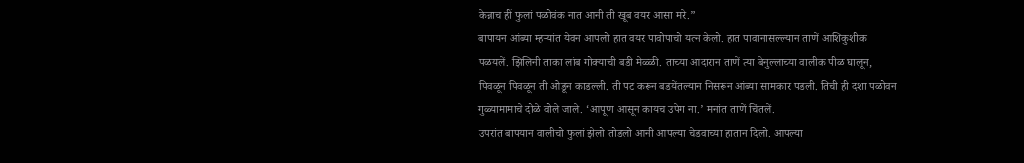केन्नाच हीं फुलां पळोवंक नात आनी ती खूब वयर आसा मरे.”
बापायन आंब्या म्हऱ्यांत येवन आपलो हात वयर पावोपाचो यत्न केलो. हात पावानासल्ल्यान ताणें आशिकुशीक पळयलें. झिलिनी ताका लांब गोक्याची बडी मेळ्ळी. ताच्या आदारान ताणें त्या बेनुल्लाच्या वालीक पीळ घालून, पिवळून पिवळून ती ओडून काडल्ली. ती पट करून बडयेंतल्यान निसरून आंब्या सामकार पडली. तिची ही दशा पळोवन गुळ्यामामाचे दोळे वोले जाले. ‘आपूण आसून कायच उपेग ना.’ मनांत ताणें चिंतलें.
उपरांत बापयान वालीचो फुलां झेलो तोडलो आनी आपल्या चेडवाच्या हातान दिलो. आपल्या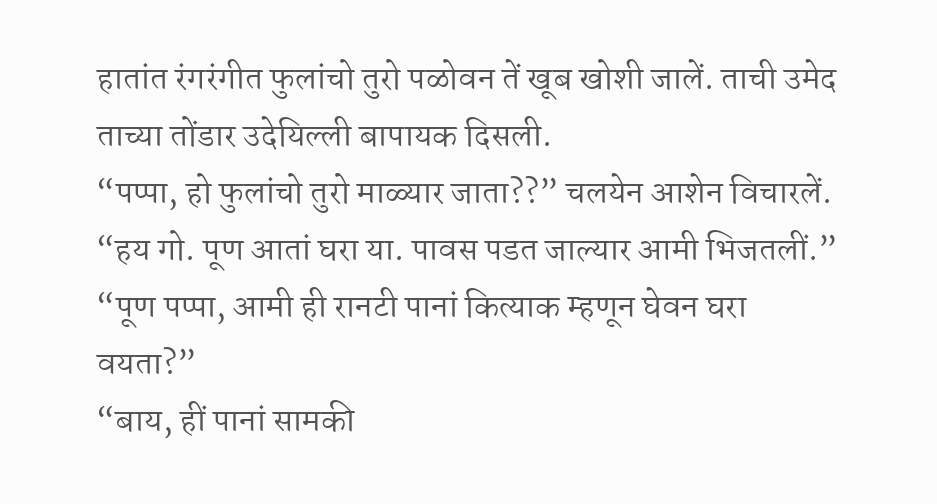हातांत रंगरंगीत फुलांचो तुरो पळोवन तें खूब खोशी जालें. ताची उमेद ताच्या तोंडार उदेयिल्ली बापायक दिसली.
“पप्पा, हो फुलांचो तुरो माळ्यार जाता??” चलयेन आशेन विचारलें.
“हय गो. पूण आतां घरा या. पावस पडत जाल्यार आमी भिजतलीं.”
“पूण पप्पा, आमी ही रानटी पानां कित्याक म्हणून घेवन घरा वयता?”
“बाय, हीं पानां सामकी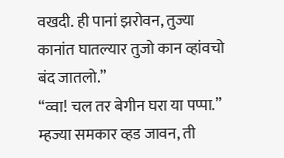वखदी. ही पानां झरोवन, तुज्या कानांत घातल्यार तुजो कान व्हांवचो बंद जातलो.”
“व्वा! चल तर बेगीन घरा या पप्पा.”
म्हज्या समकार व्हड जावन, ती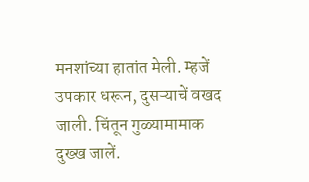मनशांच्या हातांत मेली. म्हजें उपकार धरून, दुसऱ्याचें वखद जाली. चिंतून गुळ्यामामाक दुख्ख जालें.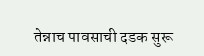तेन्नाच पावसाची दडक सुरू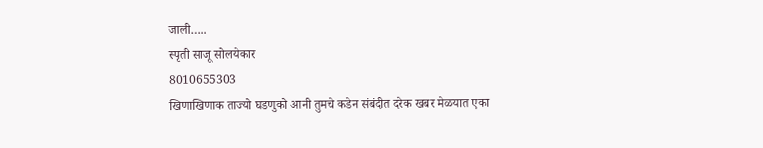जाली…..
स्पृती साजू सोलयेकार
8010655303
खिणाखिणाक ताज्यो घडणुको आनी तुमचे कडेन संबंदीत दरेक खबर मेळयात एका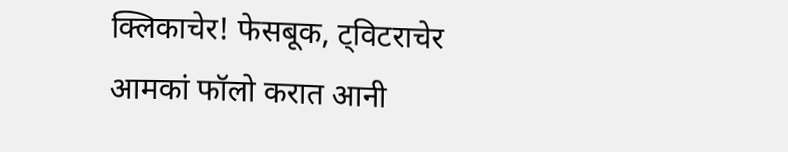क्लिकाचेर! फेसबूक, ट्विटराचेर आमकां फॉलो करात आनी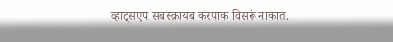व्हाट्सएप सबस्क्रायब करपाक विसरूं नाकात.